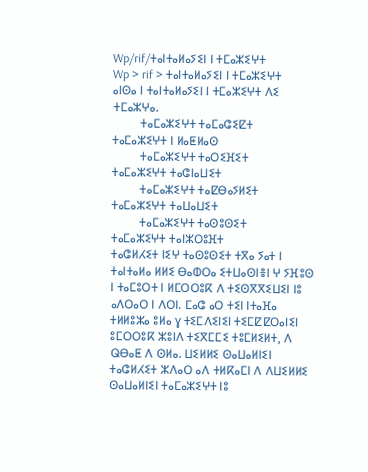Wp/rif/ⵜⴰⵏⵜⴰⵍⴰⵢⵉⵏ ⵏ ⵜⵎⴰⵣⵉⵖⵜ
Wp > rif > ⵜⴰⵏⵜⴰⵍⴰⵢⵉⵏ ⵏ ⵜⵎⴰⵣⵉⵖⵜ
ⴰⵏⵙⴰ ⵏ ⵜⴰⵏⵜⴰⵍⴰⵢⵉⵏ ⵏ ⵜⵎⴰⵣⵉⵖⵜ ⴷⵉ ⵜⵎⴰⵣⵖⴰ.
         ⵜⴰⵎⴰⵣⵉⵖⵜ ⵜⴰⵎⴰⵛⵉⵇⵜ          ⵜⴰⵎⴰⵣⵉⵖⵜ ⵏ ⵍⴰⵟⵍⴰⵙ
         ⵜⴰⵎⴰⵣⵉⵖⵜ ⵜⴰⵔⵉⴼⵉⵜ          ⵜⴰⵎⴰⵣⵉⵖⵜ ⵜⴰⵛⵏⴰⵡⵉⵜ
         ⵜⴰⵎⴰⵣⵉⵖⵜ ⵜⴰⵇⴱⴰⵢⵍⵉⵜ          ⵜⴰⵎⴰⵣⵉⵖⵜ ⵜⴰⵡⴰⵡⵉⵜ
         ⵜⴰⵎⴰⵣⵉⵖⵜ ⵜⴰⵙⵓⵙⵉⵜ          ⵜⴰⵎⴰⵣⵉⵖⵜ ⵜⴰⵏⵣⵔⵓⴼⵜ
ⵜⴰⵛⵍⵃⵉⵜ ⵏⵉⵖ ⵜⴰⵙⵓⵙⵉⵜ ⵜⴳⴰ ⵢⴰⵜ ⵏ ⵜⴰⵏⵜⴰⵍⴰ ⵍⵍⵉ ⴱⴰⵀⵔⴰ ⵉⵜⵡⴰⵙⵏⴻⵏ ⵖ ⵢⴼⵓⵙ ⵏ ⵜⴰⵎⵓⵔⵜ ⵏ ⵍⵎⵔⵔⵓⴽ ⴷ ⵜⵉⵙⴳⴳⵉⵡⵉⵏ ⵏⵓ ⴰⴷⵔⴰⵔ ⵏ ⴷⵔⵏ. ⵎⴰⵛ ⴰⵔ ⵜⵉⵏ ⵏⵜⴰⴼⴰ ⵜⵍⵍⵓⵣⴰ ⵓⵍⴰ ɣ ⵜⵉⵎⴷⵉⵏⵉⵏ ⵜⵉⵎⵇⵇⵔⴰⵏⵉⵏ ⵓⵎⵔⵔⵓⴽ ⵣⵓⵏⴷ ⵜⵉⴳⵎⵎⵉ ⵜⵓⵎⵍⵉⵍⵜ, ⴷ ⵕⴱⴰⵟ ⴷ ⵙⵍⴰ. ⵡⵉⵍⵍⵉ ⵙⴰⵡⴰⵍⵏⵉⵏ ⵜⴰⵛⵍⵃⵉⵜ ⵣⴷⴰⵔ ⴰⴷ ⵜⵍⴽⴰⵎⵏ ⴷ ⴷⵡⵉⵍⵍⵉ ⵙⴰⵡⴰⵍⵏⵉⵏ ⵜⴰⵎⴰⵣⵉⵖⵜ ⵏⵓ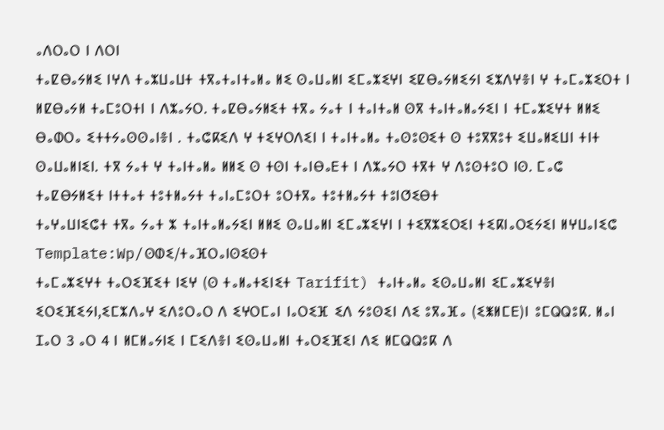ⴰⴷⵔⴰⵔ ⵏ ⴷⵔⵏ
ⵜⴰⵇⴱⴰⵢⵍⵉ ⵏⵖⴷ ⵜⴰⵣⵡⴰⵡⵜ ⵜⴳⴰⵜⴰⵏⵜⴰⵍⴰ ⵍⵉ ⵙⴰⵡⴰⵍⵏ ⵉⵎⴰⵣⵉⵖⵏ ⵉⵇⴱⴰⵢⵍⵉⵢⵏ ⵉⵣⴷⵖⴻⵏ ⵖ ⵜⴰⵎⴰⵣⵉⵔⵜ ⵏ ⵍⵇⴱⴰⵢⵍ ⵜⴰⵎⵓⵔⵜⵏ ⵏ ⴷⵣⴰⵢⵔ. ⵜⴰⵇⴱⴰⵢⵍⵉⵜ ⵜⴳⴰ ⵢⴰⵜ ⵏ ⵜⴰⵏⵜⴰⵍ ⵙⴳ ⵜⴰⵏⵜⴰⵍⴰⵢⵉⵏ ⵏ ⵜⵎⴰⵣⵉⵖⵜ ⵍⵍⵉ ⴱⴰⵀⵔⴰ ⵉⵜⵜⵢⴰⵙⵙⴰⵏⴻⵏ . ⵜⴰⵛⴽⵉⴷ ⵖ ⵜⵉⵖⵔⴷⵉⵏ ⵏ ⵜⴰⵏⵜⴰⵍⴰ ⵜⴰⵙⵓⵙⵉⵜ ⵙ ⵜⵓⴳⴳⵓⵜ ⵉⵡⴰⵍⵉⵡⵏ ⵜⵏⵜ ⵙⴰⵡⴰⵍⵏⵉⵏ. ⵜⴳ ⵢⴰⵜ ⵖ ⵜⴰⵏⵜⴰⵍⴰ ⵍⵍⵉ ⵙ ⵜⵙⵏ ⵜⴰⵏⴱⴰⴹⵜ ⵏ ⴷⵣⴰⵢⵔ ⵜⴳⵜ ⵖ ⴷⵓⵙⵜⵓⵔ ⵏⵙ. ⵎⴰⵛ ⵜⴰⵇⴱⵢⵍⵉⵜ ⵏⵜⵜⴰⵜ ⵜⵓⵜⵍⴰⵢⵜ ⵜⴰⵏⴰⵎⵓⵔⵜ ⵓⵔⵜⴳⴰ ⵜⵓⵜⵍⴰⵢⵜ ⵜⵓⵏⵚⵉⴱⵜ
ⵜⴰⵖⴰⵡⵏⵉⵛⵜ ⵜⴳⴰ ⵢⴰⵜ ⵣ ⵜⴰⵏⵜⴰⵍⴰⵢⵉⵏ ⵍⵍⵉ ⵙⴰⵡⴰⵍⵏ ⵉⵎⴰⵣⵉⵖⵏ ⵏ ⵜⵉⴳⵣⵉⵔⵉⵏ ⵜⵉⴽⵏⴰⵔⵉⵢⵉⵏ ⵍⵖⵡⴰⵏⵉⵛ Template:Wp/ⵙⵀⵉ/ⵜⴰⴼⵔⴰⵏⵙⵉⵙⵜ
ⵜⴰⵎⴰⵣⵉⵖⵜ ⵜⴰⵔⵉⴼⵉⵜ ⵏⵉⵖ (ⵙ ⵜⴰⵍⴰⵜⵉⵏⵉⵜ Tarifit) ⵜⴰⵏⵜⴰⵍⴰ ⵉⵙⴰⵡⴰⵍⵏ ⵉⵎⴰⵣⵉⵖⴻⵏ ⵉⵔⵉⴼⵉⵢⵏ,ⵉⵎⵣⴷⴰⵖ ⵉⴷⵓⵔⴰⵔ ⴷ ⵉⵖⵔⵎⴰⵏ ⵏⴰⵔⵉⴼ ⵉⴷ ⵢⵓⵙⵉⵏ ⴷⵉ ⵓⴳⴰⴼⴰ (ⵉⵥⵍⵎⴹ)ⵏ ⵓⵎⵕⵕⵓⴽ. ⵍⴰⵏ ⵊⴰⵔ 3 ⴰⵔ 4 ⵏ ⵍⵎⵍⴰⵢⵏⵉ ⵏ ⵎⵉⴷⴻⵏ ⵉⵙⴰⵡⴰⵍⵏ ⵜⴰⵔⵉⴼⵉⵏ ⴷⵉ ⵍⵎⵕⵕⵓⴽ ⴷ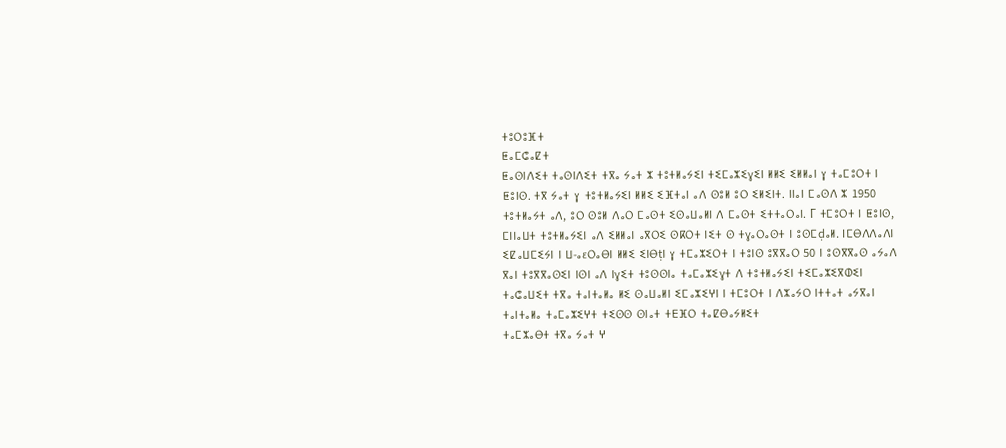ⵜⵓⵔⵓⴼⵜ
ⵟⴰⵎⵛⴰⵇⵜ
ⵟⴰⵙⵏⴷⵉⵜ ⵜⴰⵙⵏⴷⵉⵜ ⵜⴳⴰ ⵢⴰⵜ ⵣ ⵜⵓⵜⵍⴰⵢⵉⵏ ⵜⵉⵎⴰⵣⵉɣⵉⵏ ⵍⵍⵉ ⵉⵍⵍⴰⵏ ɣ ⵜⴰⵎⵓⵔⵜ ⵏ ⵟⵓⵏⵙ. ⵜⴳ ⵢⴰⵜ ɣ ⵜⵓⵜⵍⴰⵢⵉⵏ ⵍⵍⵉ ⵉⴼⵜⴰⵏ ⴰⴷ ⵙⵓⵍ ⵓⵔ ⵉⵍⵉⵏⵜ. ⵏⵏⴰⵏ ⵎⴰⵙⴷ ⵣ 1950 ⵜⵓⵜⵍⴰⵢⵜ ⴰⴷ, ⵓⵔ ⵙⵓⵍ ⴷⴰⵔ ⵎⴰⵙⵜ ⵉⵙⴰⵡⴰⵍⵏ ⴷ ⵎⴰⵙⵜ ⵉⵜⵜⴰⵔⴰⵏ. Γ ⵜⵎⵓⵔⵜ ⵏ ⵟⵓⵏⵙ, ⵎⵏⵏⴰⵡⵜ ⵜⵓⵜⵍⴰⵢⵉⵏ ⴰⴷ ⵉⵍⵍⴰⵏ ⴰⴳⵔⵉ ⵙⴽⵔⵜ ⵏⵉⵜ ⵙ ⵜɣⴰⵔⴰⵙⵜ ⵏ ⵓⵙⵎḍⴰⵍ. Iⵎⴱⴷⴷⴰⴷⵏ ⵉⵇⴰⵡⵎⵉⵢⵏ ⵏ ⵡ-ⴰεⵔⴰⴱⵏ ⵍⵍⵉ ⵉⵏⴱṭⵏ ɣ ⵜⵎⴰⵣⵉⵔⵜ ⵏ ⵜⵓⵏⵙ ⵓⴳⴳⴰⵔ 50 ⵏ ⵓⵙⴳⴳⴰⵙ ⴰⵢⴰⴷ ⴳⴰⵏ ⵜⵓⴳⴳⴰⵙⵉⵏ ⵏⵙⵏ ⴰⴷ ⵏɣⵉⵜ ⵜⵓⵙⵙⵏⴰ ⵜⴰⵎⴰⵣⵉɣⵜ ⴷ ⵜⵓⵜⵍⴰⵢⵉⵏ ⵜⵉⵎⴰⵣⵉⴳⵀⵉⵏ
ⵜⴰⵛⴰⵡⵉⵜ ⵜⴳⴰ ⵜⴰⵏⵜⴰⵍⴰ ⵍⵉ ⵙⴰⵡⴰⵍⵏ ⵉⵎⴰⵣⵉⵖⵏ ⵏ ⵜⵎⵓⵔⵜ ⵏ ⴷⵣⴰⵢⵔ ⵏⵜⵜⴰⵜ ⴰⵢⴳⴰⵏ ⵜⴰⵏⵜⴰⵍⴰ ⵜⴰⵎⴰⵣⵉⵖⵜ ⵜⵉⵙⵙ ⵙⵏⴰⵜ ⵜⴹⴼⵔ ⵜⴰⵇⴱⴰⵢⵍⵉⵜ
ⵜⴰⵎⵣⴰⴱⵜ ⵜⴳⴰ ⵢⴰⵜ ⵖ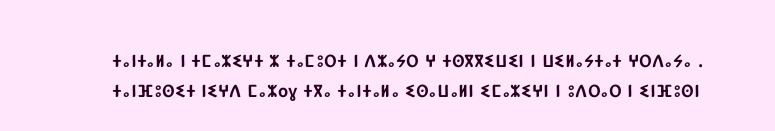ⵜⴰⵏⵜⴰⵍⴰ ⵏ ⵜⵎⴰⵣⵉⵖⵜ ⵣ ⵜⴰⵎⵓⵔⵜ ⵏ ⴷⵣⴰⵢⵔ ⵖ ⵜⵙⴳⴳⵉⵡⵉⵏ ⵏ ⵡⵉⵍⴰⵢⵜⴰⵜ ⵖⵔⴷⴰⵢⴰ .
ⵜⴰⵏⴼⵓⵙⵉⵜ ⵏⵉⵖⴷ ⵎⴰⵣoɣ ⵜⴳⴰ ⵜⴰⵏⵜⴰⵍⴰ ⵉⵙⴰⵡⴰⵍⵏ ⵉⵎⴰⵣⵉⵖⵏ ⵏ ⵓⴷⵔⴰⵔ ⵏ ⵉⵏⴼⵓⵙⵏ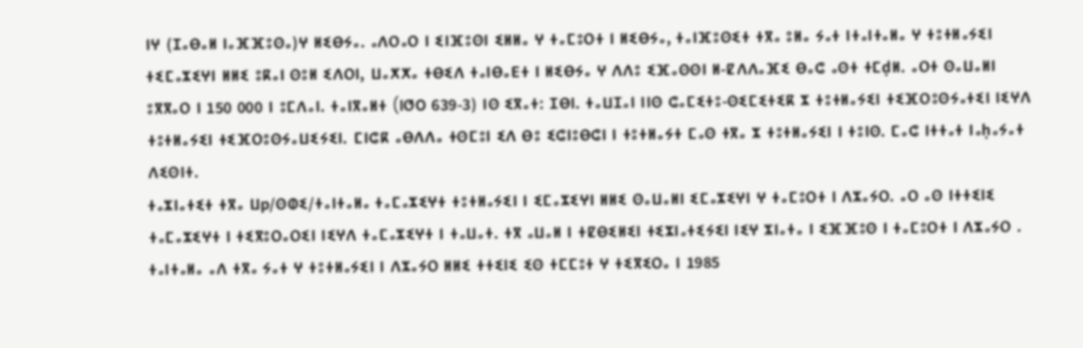ⵏⵖ (ⵊⴰⴱⴰⵍ ⵏⴰⴼⴼⵓⵙⴰ)ⵖ ⵍⵉⴱⵢⴰ. ⴰⴷⵔⴰⵔ ⵏ ⵉⵏⴼⵓⵙⵏ ⵉⵍⵍⴰ ⵖ ⵜⴰⵎⵓⵔⵜ ⵏ ⵍⵉⴱⵢⴰ, ⵜⴰⵏⴼⵓⵙⵉⵜ ⵜⴳⴰ ⵓⵍⴰ ⵢⴰⵜ ⵏⵜⴰⵏⵜⴰⵍⴰ ⵖ ⵜⵓⵜⵍⴰⵢⵉⵏ ⵜⵉⵎⴰⵣⵉⵖⵏ ⵍⵍⵉ ⵓⴽⴰⵏ ⵙⵓⵍ ⵉⴷⵔⵏ, ⵡⴰⵅⵅⴰ ⵜⴱⵉⴷ ⵜⴰⵏⴱⴰⴹⵜ ⵏ ⵍⵉⴱⵢⴰ ⵖ ⴷⴷⵓ ⵉⴼⴰⵙⵙⵏ ⵍ-ⵇⴷⴷⴰⴼⵉ ⴱⴰⵛ ⴰⵙⵜ ⵜⵎḍⵍ. ⴰⵔⵜ ⵙⴰⵡⴰⵍⵏ ⵓⴳⴳⴰⵔ ⵏ 150 000 ⵏ ⵓⵎⴷⴰⵏ. ⵜⴰⵏⴳⴰⵍⵜ (IⵚO 639-3) ⵏⵙ ⵉⴳⴰⵜ: ⵊⴱⵏ. ⵜⴰⵡⵊⴰⵏ ⵏⵏⵙ ⵛⴰⵎⵉⵜⵓ-ⵙⵉⵎⵉⵜⵉⴽ ⵣ ⵜⵓⵜⵍⴰⵢⵉⵏ ⵜⵉⴼⵔⵓⵙⵢⴰⵜⵉⵏ ⵏⵉⵖⴷ ⵜⵓⵜⵍⴰⵢⵉⵏ ⵜⵉⴼⵔⵓⵙⵢⴰⵡⵉⵢⵉⵏ. ⵎⵏⵛⴽ ⴰⴱⴷⴷⴰ ⵜⵙⵎⵓⵏ ⵉⴷ ⴱⵓ ⵉⵛⵏⵓⴱⵛⵏ ⵏ ⵜⵓⵜⵍⴰⵢⵜ ⵎⴰⵙ ⵜⴳⴰ ⵣ ⵜⵓⵜⵍⴰⵢⵉⵏ ⵏ ⵜⵓⵏⵙ. ⵎⴰⵛ ⵏⵜⵜⴰⵜ ⵏⴰḥⴰⵢⴰⵜ ⴷⵉⵙⵏⵜ.
ⵜⴰⵣⵏⴰⵜⵉⵜ ⵜⴳⴰ ⵡp/ⵙⵀⵉ/ⵜⴰⵏⵜⴰⵍⴰ ⵜⴰⵎⴰⵣⵉⵖⵜ ⵜⵓⵜⵍⴰⵢⵉⵏ ⵏ ⵉⵎⴰⵣⵉⵖⵏ ⵍⵍⵉ ⵙⴰⵡⴰⵍⵏ ⵉⵎⴰⵣⵉⵖⵏ ⵖ ⵜⴰⵎⵓⵔⵜ ⵏ ⴷⵣⴰⵢⵔ. ⴰⵔ ⴰⵙ ⵏⵜⵜⵉⵏⵉ ⵜⴰⵎⴰⵣⵉⵖⵜ ⵏ ⵜⵉⴳⵓⵔⴰⵔⵉⵏ ⵏⵉⵖⴷ ⵜⴰⵎⴰⵣⵉⵖⵜ ⵏ ⵜⴰⵡⴰⵜ. ⵜⴳ ⴰⵡⴰⵍ ⵏ ⵜⵇⴱⵉⵍⵉⵏ ⵜⵉⵣⵏⴰⵜⵉⵢⵉⵏ ⵏⵉⵖ ⵣⵏⴰⵜⴰ ⵏ ⵉⴼⴼⵓⵙ ⵏ ⵜⴰⵎⵓⵔⵜ ⵏ ⴷⵣⴰⵢⵔ . ⵜⴰⵏⵜⴰⵍⴰ ⴰⴷ ⵜⴳⴰ ⵢⴰⵜ ⵖ ⵜⵓⵜⵍⴰⵢⵉⵏ ⵏ ⴷⵣⴰⵢⵔ ⵍⵍⵉ ⵜⵜⵉⵏⵉ ⵉⵙ ⵜⵎⵎⵓⵜ ⵖ ⵜⵉⴳⵉⵔⴰ ⵏ 1985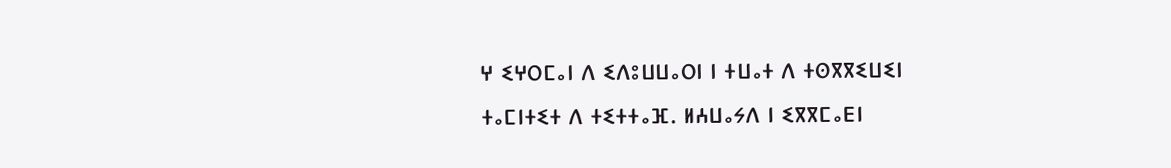ⵖ ⵉⵖⵔⵎⴰⵏ ⴷ ⵉⴷⵓⵡⵡⴰⵔⵏ ⵏ ⵜⵡⴰⵜ ⴷ ⵜⵙⴳⴳⵉⵡⵉⵏ ⵜⴰⵎⵏⵜⵉⵜ ⴷ ⵜⵉⵜⵜⴰⴼ. ⵍⵄⵡⴰⵢⴷ ⵏ ⵉⴳⴳⵎⴰⴹⵏ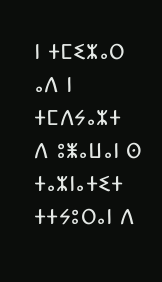ⵏ ⵜⵎⵉⵣⴰⵔ ⴰⴷ ⵏ ⵜⵎⴷⵢⴰⵣⵜ ⴷ ⵓⵥⴰⵡⴰⵏ ⵙ ⵜⴰⵣⵏⴰⵜⵉⵜ ⵜⵜⵢⵓⵔⴰⵏ ⴷ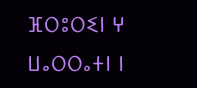ⴼⵔⵓⵔⵉⵏ ⵖ ⵡⴰⵔⵔⴰⵜⵏ ⵏ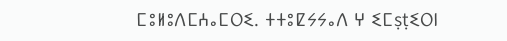ⵎⵓⵍⵓⴷⵎⵄⴰⵎⵔⵉ. ⵜⵜⵓⵇⵢⵢⴰⴷ ⵖ ⵉⵎṣṭⵉⵔⵏ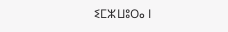ⵉⵎⵣⵡⵓⵔⴰ ⵏ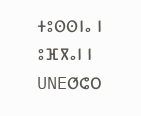ⵜⵓⵙⵙⵏⴰ ⵏ ⵓⴼⴳⴰⵏ ⵏ UNEⵚⵛO